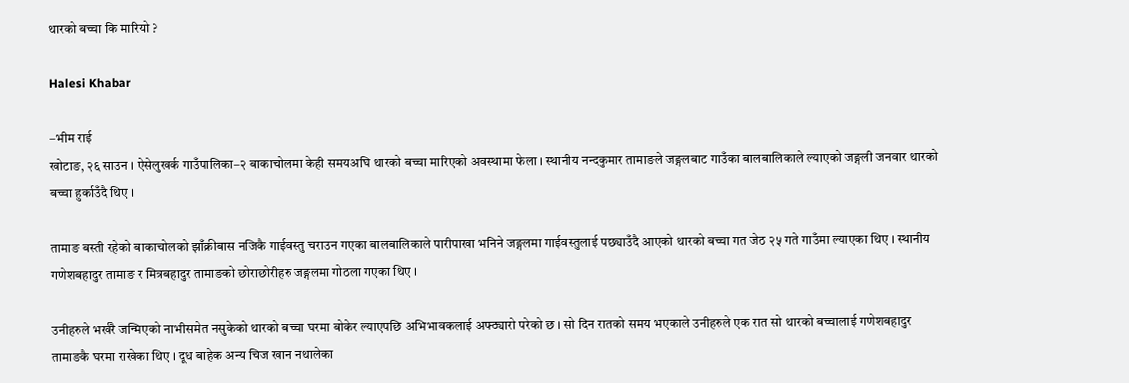थारको बच्चा कि मारियो ?

Halesi Khabar

–भीम राई
खोटाङ, २६ साउन । ऐसेलुखर्क गाउँपालिका–२ बाकाचोलमा केही समयअघि थारको बच्चा मारिएको अवस्थामा फेला । स्थानीय नन्दकुमार तामाङले जङ्गलबाट गाउँका बालबालिकाले ल्याएको जङ्गली जनवार थारको बच्चा हुर्काउँदै थिए ।

तामाङ बस्ती रहेको बाकाचोलको झाँक्रीबास नजिकै गाईवस्तु चराउन गएका बालबालिकाले पारीपाखा भनिने जङ्गलमा गाईवस्तुलाई पछ्याउँदै आएको थारको बच्चा गत जेठ २५ गते गाउँमा ल्याएका थिए । स्थानीय गणेशबहादुर तामाङ र मित्रबहादुर तामाङको छोराछोरीहरु जङ्गलमा गोठला गएका थिए ।

उनीहरुले भर्खरै जन्मिएको नाभीसमेत नसुकेको थारको बच्चा घरमा बोकेर ल्याएपछि अभिभावकलाई अफ्ठ्यारो परेको छ । सो दिन रातको समय भएकाले उनीहरुले एक रात सो थारको बच्चालाई गणेशबहादुर तामाङकै घरमा राखेका थिए । दूध बाहेक अन्य चिज खान नथालेका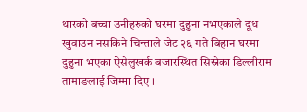थारको बच्चा उनीहरुको घरमा दुहुना नभएकाले दूध खुवाउन नसकिने चिन्ताले जेट २६ गते बिहान घरमा दुहुना भएका ऐसेलुखर्क बजारस्थित सिस्नेका डिल्लीराम तामाङलाई जिम्मा दिए ।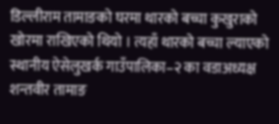डिल्लीराम तामाङको घरमा थारको बच्चा कुखुराको खोरमा राखिएको थियो । त्यहाँ थारको बच्चा ल्याएको स्थानीय ऐसेलुखर्क गाउँपालिका–२ का वडाअध्यक्ष शन्तवीर तामाङ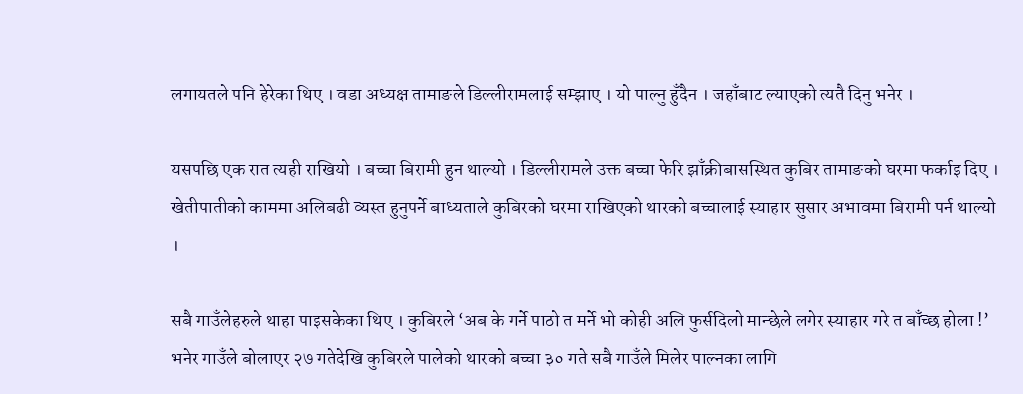लगायतले पनि हेरेका थिए । वडा अध्यक्ष तामाङले डिल्लीरामलाई सम्झाए । यो पाल्नु हुँदैन । जहाँबाट ल्याएको त्यतै दिनु भनेर ।

यसपछि एक रात त्यही राखियो । बच्चा बिरामी हुन थाल्यो । डिल्लीरामले उक्त बच्चा फेरि झाँक्रीबासस्थित कुबिर तामाङको घरमा फर्काइ दिए । खेतीपातीको काममा अलिबढी व्यस्त हुनुपर्ने बाध्यताले कुबिरको घरमा राखिएको थारको बच्चालाई स्याहार सुसार अभावमा बिरामी पर्न थाल्यो ।

सबै गाउँलेहरुले थाहा पाइसकेका थिए । कुबिरले ‘अब के गर्ने पाठो त मर्ने भो कोही अलि फुर्सदिलो मान्छेले लगेर स्याहार गरे त बाँच्छ होला !’ भनेर गाउँले बोलाएर २७ गतेदेखि कुबिरले पालेको थारको बच्चा ३० गते सबै गाउँले मिलेर पाल्नका लागि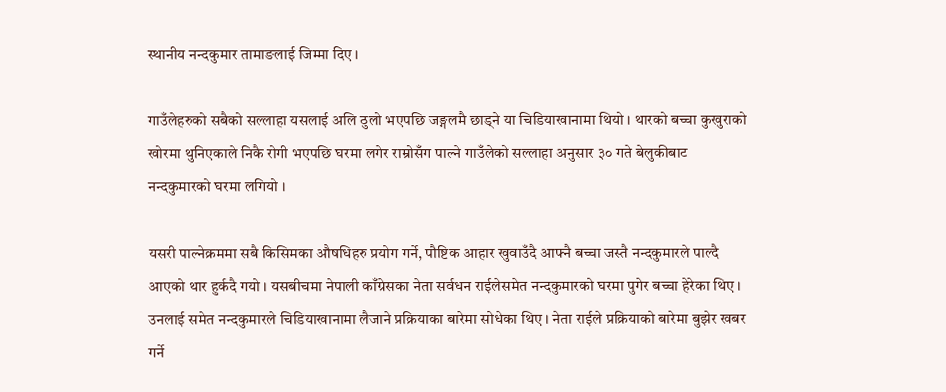स्थानीय नन्दकुमार तामाङलाई जिम्मा दिए ।

गाउँलेहरुको सबैको सल्लाहा यसलाई अलि ठुलो भएपछि जङ्गलमै छाड्ने या चिडियाखानामा थियो । थारको बच्चा कुखुराको खोरमा थुनिएकाले निकै रोगी भएपछि घरमा लगेर राम्रोसँग पाल्ने गाउँलेको सल्लाहा अनुसार ३० गते बेलुकीबाट नन्दकुमारको घरमा लगियो ।

यसरी पाल्नेक्रममा सबै किसिमका औषधिहरु प्रयोग गर्ने, पौष्टिक आहार खुवाउँदै आफ्नै बच्चा जस्तै नन्दकुमारले पाल्दै आएको थार हुर्कदै गयो । यसबीचमा नेपाली काँग्रेसका नेता सर्वधन राईलेसमेत नन्दकुमारको घरमा पुगेर बच्चा हेरेका थिए । उनलाई समेत नन्दकुमारले चिडियाखानामा लैजाने प्रक्रियाका बारेमा सोधेका थिए । नेता राईले प्रक्रियाको बारेमा बुझेर खबर गर्ने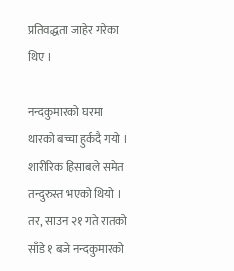प्रतिवद्धता जाहेर गरेका थिए ।

नन्दकुमारको घरमा थारको बच्चा हुर्कदै गयो । शारीरिक हिसाबले समेत तन्दुरुस्त भएको थियो । तर, साउन २१ गते रातको साँडे १ बजे नन्दकुमारको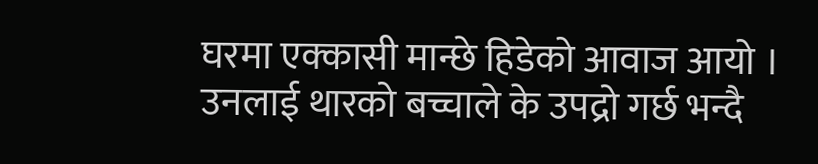घरमा एक्कासी मान्छे हिडेको आवाज आयो । उनलाई थारको बच्चाले के उपद्रो गर्छ भन्दै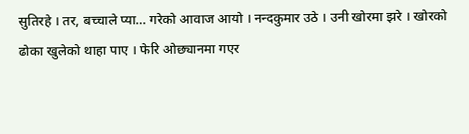सुतिरहे । तर, बच्चाले प्या… गरेको आवाज आयो । नन्दकुमार उठे । उनी खोरमा झरे । खोरको ढोका खुलेको थाहा पाए । फेरि ओछ्यानमा गएर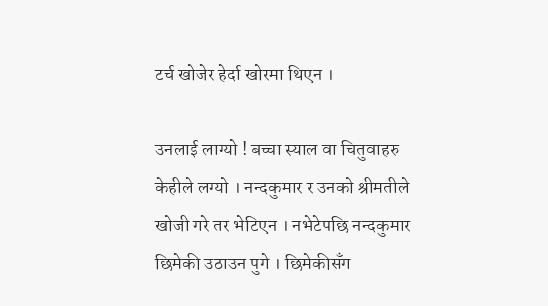टर्च खोजेर हेर्दा खोरमा थिएन ।

उनलाई लाग्यो ! बच्चा स्याल वा चितुवाहरु केहीले लग्यो । नन्दकुमार र उनको श्रीमतीले खोजी गरे तर भेटिएन । नभेटेपछि नन्दकुमार छिमेकी उठाउन पुगे । छिमेकीसँग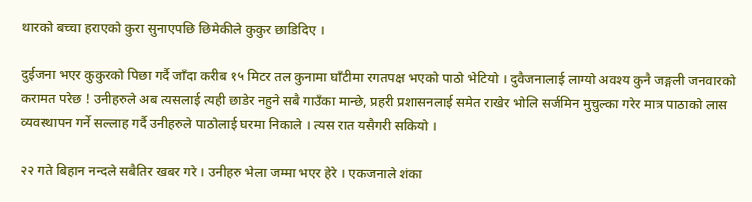थारको बच्चा हराएको कुरा सुनाएपछि छिमेकीले कुकुर छाडिदिए ।

दुईजना भएर कुकुरको पिछा गर्दै जाँदा करीब १५ मिटर तल कुनामा घाँटीमा रगतपक्ष भएको पाठो भेटियो । दुवैजनालाई लाग्यो अवश्य कुनै जङ्गली जनवारको करामत परेछ ! उनीहरुले अब त्यसलाई त्यही छाडेर नहुने सबै गाउँका मान्छे, प्रहरी प्रशासनलाई समेत राखेर भोलि सर्जमिन मुचुल्का गरेर मात्र पाठाको लास व्यवस्थापन गर्ने सल्लाह गर्दै उनीहरुले पाठोलाई घरमा निकाले । त्यस रात यसैगरी सकियो ।

२२ गते बिहान नन्दले सबैतिर खबर गरे । उनीहरु भेला जम्मा भएर हेरे । एकजनाले शंका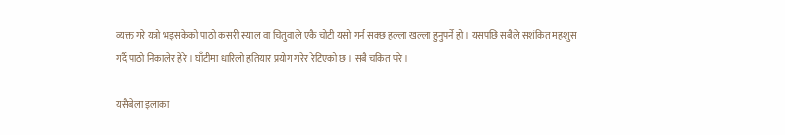व्यक्त गरे यत्रो भइसकेको पाठो कसरी स्याल वा चितुवाले एकै चोटी यसो गर्न सक्छ हल्ला खल्ला हुनुपर्ने हो । यसपछि सबैले सशंकित महशुस गर्दै पाठो निकालेर हेरे । घाँटीमा धारिलो हतियार प्रयोग गरेर रेटिएको छ । सबै चकित परे ।

यसैबेला इलाका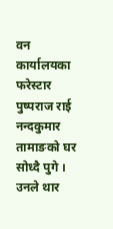वन कार्यालयका फरेस्टार पुष्पराज राई नन्दकुमार तामाङको घर सोध्दै पुगे । उनले थार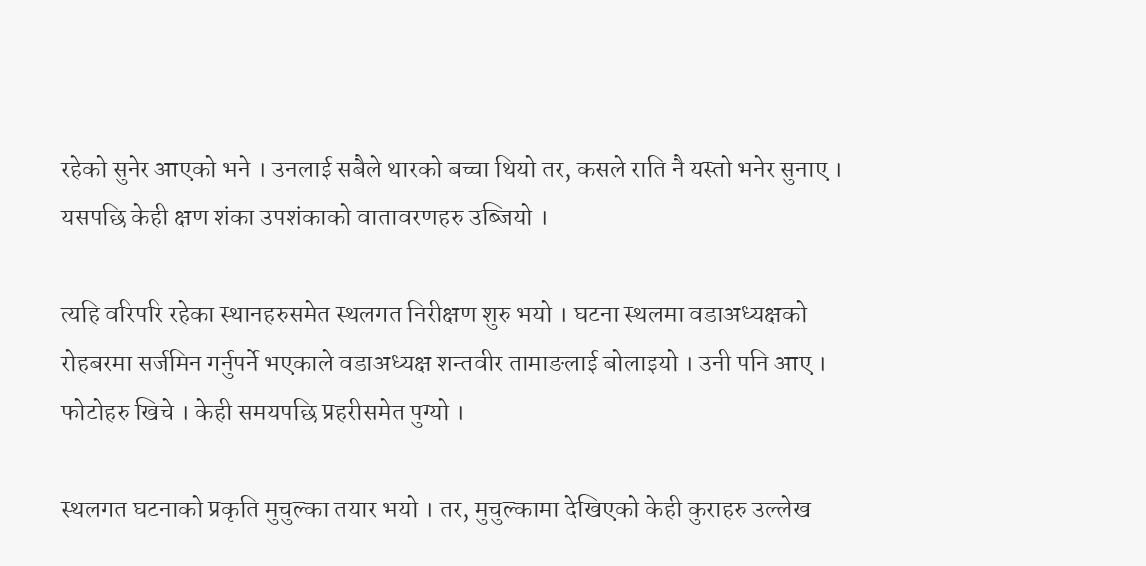रहेको सुनेर आएको भने । उनलाई सबैले थारको बच्चा थियो तर, कसले राति नै यस्तो भनेर सुनाए । यसपछि केही क्षण शंका उपशंकाको वातावरणहरु उब्जियो ।

त्यहि वरिपरि रहेका स्थानहरुसमेत स्थलगत निरीक्षण शुरु भयो । घटना स्थलमा वडाअध्यक्षको रोहबरमा सर्जमिन गर्नुपर्ने भएकाले वडाअध्यक्ष शन्तवीर तामाङलाई बोलाइयो । उनी पनि आए । फोटोहरु खिचे । केही समयपछि प्रहरीसमेत पुग्यो ।

स्थलगत घटनाको प्रकृति मुचुल्का तयार भयो । तर, मुचुल्कामा देखिएको केही कुराहरु उल्लेख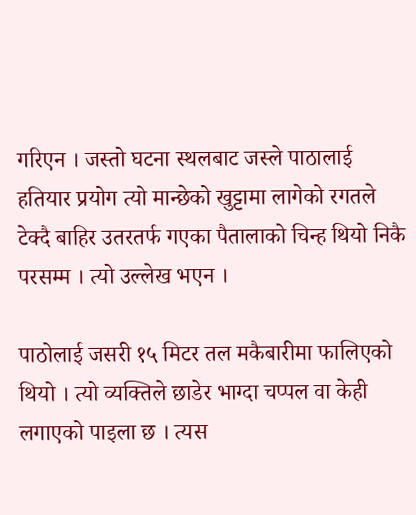गरिएन । जस्तो घटना स्थलबाट जस्ले पाठालाई हतियार प्रयोग त्यो मान्छेको खुट्टामा लागेको रगतले टेक्दै बाहिर उतरतर्फ गएका पैतालाको चिन्ह थियो निकै परसम्म । त्यो उल्लेख भएन ।

पाठोलाई जसरी १५ मिटर तल मकैबारीमा फालिएको थियो । त्यो व्यक्तिले छाडेर भाग्दा चप्पल वा केही लगाएको पाइला छ । त्यस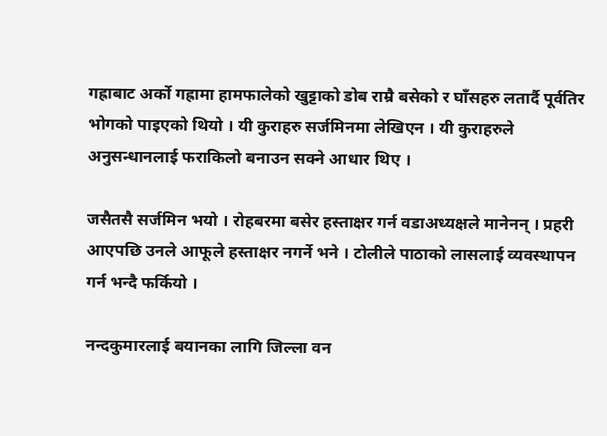गह्राबाट अर्को गह्रामा हामफालेको खुट्टाको डोब राम्रै बसेको र घाँसहरु लतार्दै पूर्वतिर भोगको पाइएको थियो । यी कुराहरु सर्जमिनमा लेखिएन । यी कुराहरुले अनुसन्धानलाई फराकिलो बनाउन सक्ने आधार थिए ।

जसैतसै सर्जमिन भयो । रोहबरमा बसेर हस्ताक्षर गर्न वडाअध्यक्षले मानेनन् । प्रहरी आएपछि उनले आफूले हस्ताक्षर नगर्ने भने । टोलीले पाठाको लासलाई व्यवस्थापन गर्न भन्दै फर्कियो ।

नन्दकुमारलाई बयानका लागि जिल्ला वन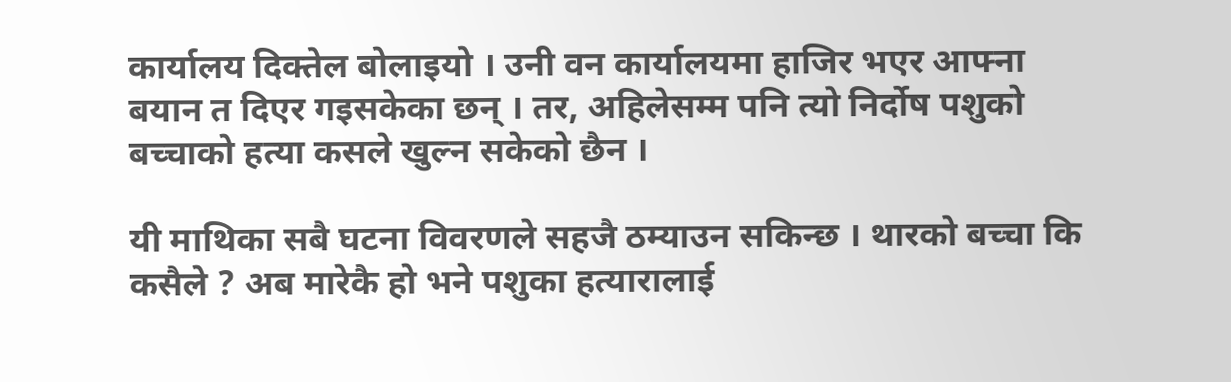कार्यालय दिक्तेल बोलाइयो । उनी वन कार्यालयमा हाजिर भएर आफ्ना बयान त दिएर गइसकेका छन् । तर, अहिलेसम्म पनि त्यो निर्दोष पशुको बच्चाको हत्या कसले खुल्न सकेको छैन ।

यी माथिका सबै घटना विवरणले सहजै ठम्याउन सकिन्छ । थारको बच्चा कि कसैले ? अब मारेकै हो भने पशुका हत्यारालाई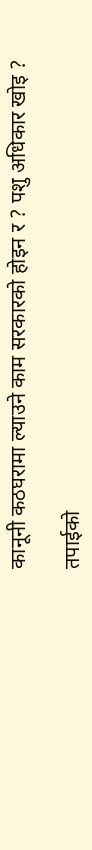कानूनी कठघरामा ल्याउने काम सरकारको होइन र ? पशु अधिकार खोइ ?

तपाईको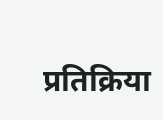प्रतिक्रिया